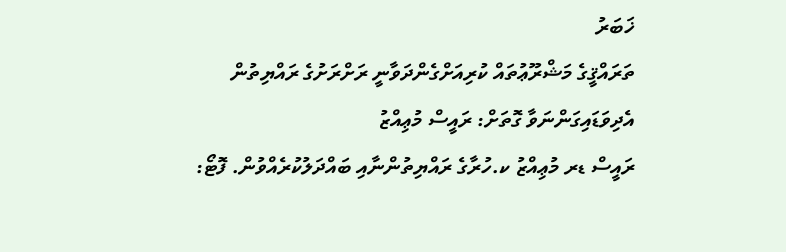ޚަބަރު
ތަރައްޤީގެ މަޝްރޫޢުތައް ކުރިއަށްގެންދަވާނީ ރަށްރަށުގެ ރައްޔިތުން އެދިވަޑައިގަންނަވާ ގޮތަށް: ރައީސް މުޢިއްޒު
ރައީސް ޑރ މުޢިއްޒު ކ.ހުރާގެ ރައްޔިތުންނާއި ބައްދަލުކުރެއްވުން. ފޮޓޯ: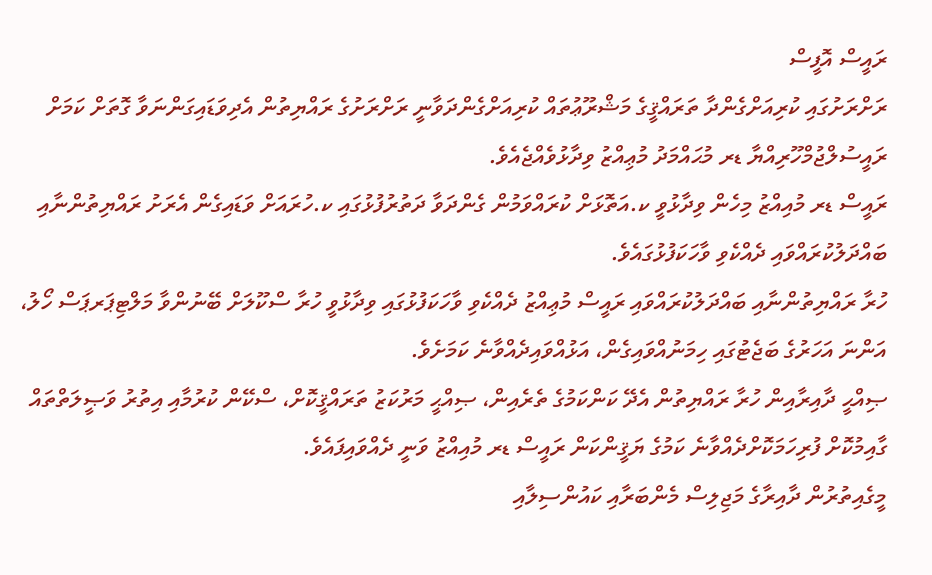ރައީސް އޮފީސް
ރަށްރަށުގައި ކުރިއަށްގެންދާ ތަރައްޤީގެ މަޝްރޫޢުތައް ކުރިއަށްގެންދަވާނީ ރަށްރަށުގެ ރައްޔިތުން އެދިވަޑައިގަންނަވާ ގޮތަށް ކަމަށް ރައީސުލްޖުމްހޫރިއްޔާ ޑރ މުޙައްމަދު މުޢިއްޒު ވިދާޅުވެއްޖެއެވެ.
ރައީސް ޑރ މުއިއްޒު މިހެން ވިދާޅުވީ ކ.އަތޮޅަށް ކުރައްވަމުން ގެންދަވާ ދަތުރުފުޅުގައި ކ.ހުރައަށް ވަޑައިގެން އެރަށު ރައްޔިތުންނާއި ބައްދަލުކުރައްވައި ދެއްކެވި ވާހަކަފުޅުގައެވެ.
ހުރާ ރައްޔިތުންނާއި ބައްދަލުކުރައްވައި ރައީސް މުޢިއްޒު ދެއްކެވި ވާހަކަފުޅުގައި ވިދާޅުވީ ހުރާ ސްކޫލަށް ބޭނުންވާ މަލްޓިޕަރޕަސް ހޯލު، އަންނަ އަހަރުގެ ބަޖެޓުގައި ހިމަނުއްވައިގެން، އަޅުއްވައިދެއްވާނެ ކަމަށެވެ.
ޞިއްޙީ ދާއިރާއިން ހުރާ ރައްޔިތުން އެދޭ ކަންކަމުގެ ތެރެއިން، ޞިއްޙީ މަރުކަޒު ތަރައްޤީކޮށް، ސްކޭން ކުރުމާއި އިތުރު ވަޞީލަތްތައް ގާއިމުކޮށް ފުރިހަމަކޮށްދެއްވާނެ ކަމުގެ ޔަޤީންކަން ރައީސް ޑރ މުއިއްޒު ވަނީ ދެއްވައިފައެވެ.
މީގެއިތުރުން ދާއިރާގެ މަޖިލިސް މެންބަރާއި ކައުންސިލާއި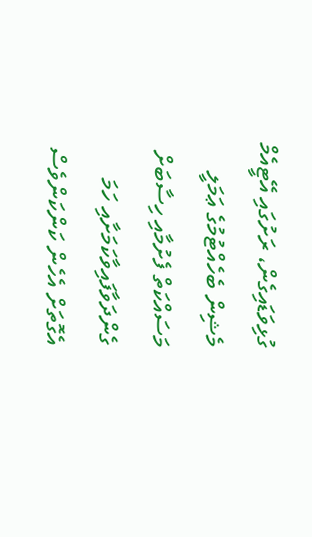ގުޅިވަޑައިގެން، ރަށުގައި އޭޓީއެމް މެޝިން ބެހެއްޓުމުގެ ޢަމަލީ މަސައްކަތް ފެށުމާއި ހިސާބަށް ގެންދަވާފައިވާކަމަށާއި ހަމަ އެގޮތަށް އެހެން ކަންކަންވެސް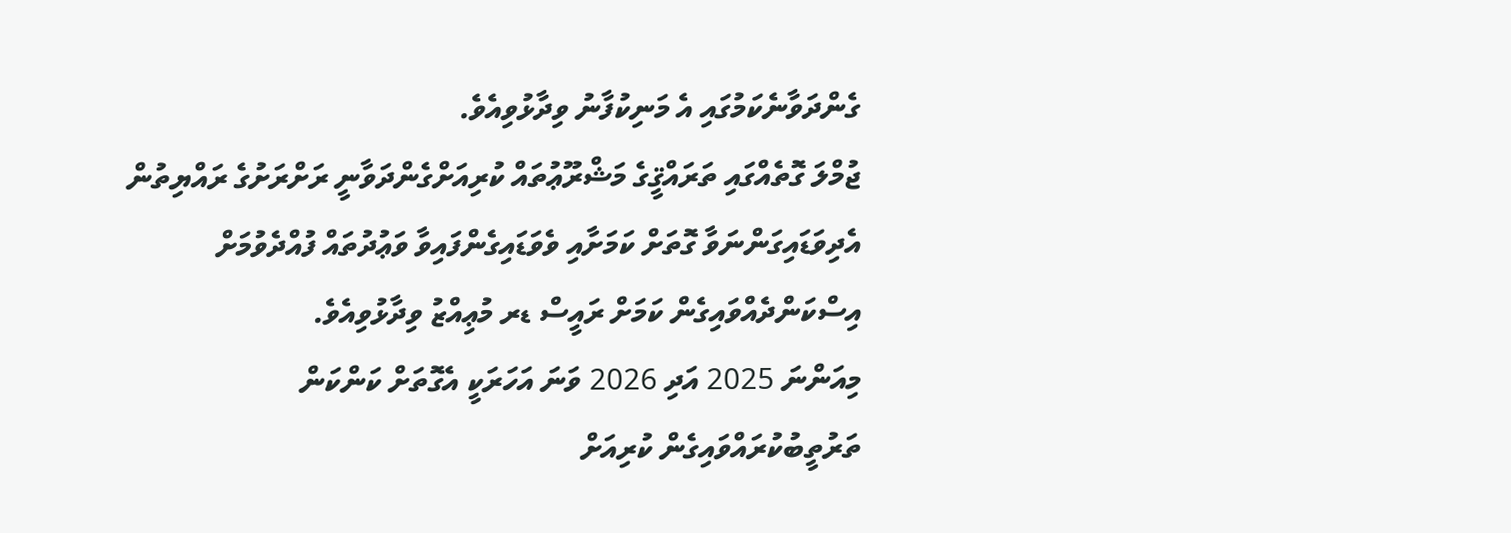ގެންދަވާނެކަމުގައި އެ މަނިކުފާނު ވިދާޅުވިއެވެ.
ޖުމްލަ ގޮތެއްގައި ތަރައްޤީގެ މަޝްރޫޢުތައް ކުރިއަށްގެންދަވާނީ ރަށްރަށުގެ ރައްޔިތުން އެދިވަޑައިގަންނަވާ ގޮތަށް ކަމަށާއި ވެވަޑައިގެންފައިވާ ވަޢުދުތައް ފުއްދެވުމަށް އިސްކަންދެއްވައިގެން ކަމަށް ރައީސް ޑރ މުޢިއްޒު ވިދާޅުވިއެވެ.
މިއަންނަ 2025 އަދި 2026 ވަނަ އަހަރަކީ އެގޮތަށް ކަންކަން ތަރުތީބުކުރައްވައިގެން ކުރިއަށް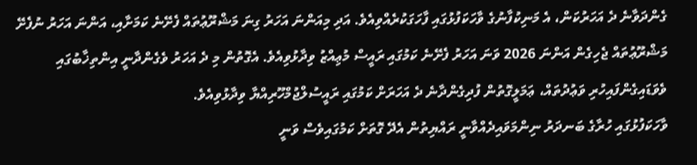ގެންދަވާނެ ދެ އަހަރުކަން، އެ މަނިކުފާނުގެ ވާހަކަފުޅުގައި ފާހަގަކުރެއްވިއެވެ. އަދި މިއަންނަ އަހަރު ގިނަ މަޝްރޫޢުތައް ފެށޭނެ ކަމަށާއި، އަންނަ އަހަރު ނުފެށޭ މަޝްރޫޢުތައް ޖެހިގެން އަންނަ 2026 ވަނަ އަހަރު ފެށޭނެ ކަމުގައި ރައީސް މުޢިއްޒު ވިދާޅުވިއެވެ. އެގޮތުން މި ދެ އަހަރު ވެގެންދާނީ އިންތިޚާބުގައި ވެވަޑައިގެންފައިހުރި ވަޢުދުތައް، ޢަމަލީގޮތުން ފުދިގެންދާނެ ދެ އަހަރަށް ކަމުގައި ރައީސުލްޖުމްހޫރިއްޔާ ވިދާޅުވިއެވެ.
ވާހަކަފުޅުގައި ހުރާގެ ބަނދަރު ނިންމަވައިދެއްވާނީ ރައްޔިތުން އެދޭ ގޮތަށް ކަމުގައިވެސް ވަނީ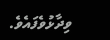ވިދާޅުވެފައެވެ.